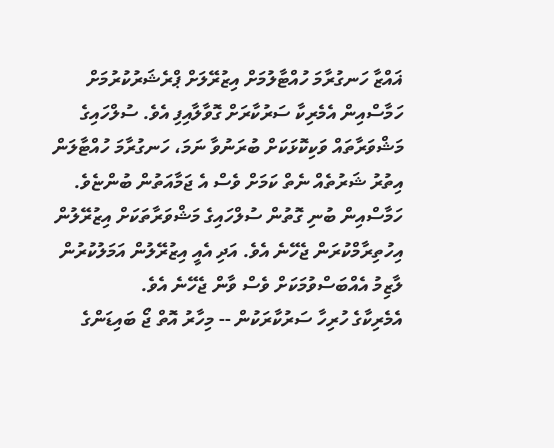ޣައްޒާ ހަނގުރާމަ ހުއްޓާލުމަށް އިޒުރޭލަށް ޕްރެޝަރުކުރުމަށް ހަމާސްއިން އެމެރިކާ ސަރުކާރަށް ގޮވާލާއިފި އެވެ. ސުލްހައިގެ މަޝްވަރާތައް ވަކިކޮޅަކަށް ބުރަނުވާ ނަމަ، ހަނގުރާމަ ހުއްޓާލަން އިތުރު ޝަރުތެއް ނެތް ކަމަށް ވެސް އެ ޖަމާއަތުން ބުންޏެވެ.
ހަމާސްއިން ބުނި ގޮތުން ސުލްހައިގެ މަޝްވަރާތަކަށް އިޒުރޭލުން އިހުތިރާމްކުރަން ޖެހޭނެ އެވެ. އަދި އެއީ އިޒުރޭލުން އަމަލުކުރުން ލާޒިމު އެއްބަސްވުމަކަށް ވެސް ވާން ޖެހޭނެ އެވެ.
އެމެރިކާގެ ހުރިހާ ސަރުކާރަކުން -- މިހާރު އޮތް ޖޯ ބައިޑަންގެ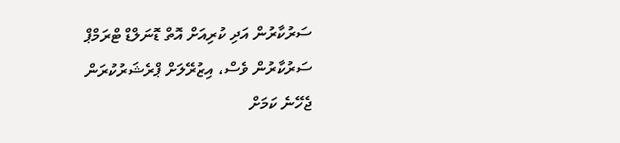ސަރުކާރުން އަދި ކުރިއަށް އޮތް ޑޮނަލްޑް ޓްރަމްޕް ސަރުކާރުން ވެސް، އިޒުރޭލަށް ޕްރެޝަރުކުރަން ޖެހޭނެ ކަމަށް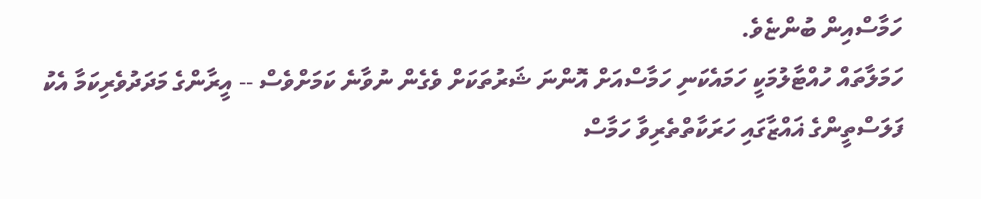ހަމާސްއިން ބުންޏެވެ.
ހަމަލާތައް ހުއްޓާލުމަކީ ހަމައެކަނި ހަމާސްއަށް އޮންނަ ޝަރުތަކަށް ވެގެން ނުވާނެ ކަމަށްވެސް -- އީރާންގެ މަދަދުވެރިކަމާ އެކު ފަލަސްތީންގެ ޣައްޒާގައި ހަރަކާތްތެރިވާ ހަމާސް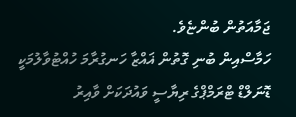ޖަމާއަތުން ބުންޏެވެ.
ހަމާސްއިން ބުނި ގޮތުން ޣައްޒާ ހަނގުރާމަ ހުއްޓުވާލުމަކީ ޑޮނަލްޑް ޓްރަމްޕްގެ ރިޔާސީ ވައުދަކަށް ވާއިރު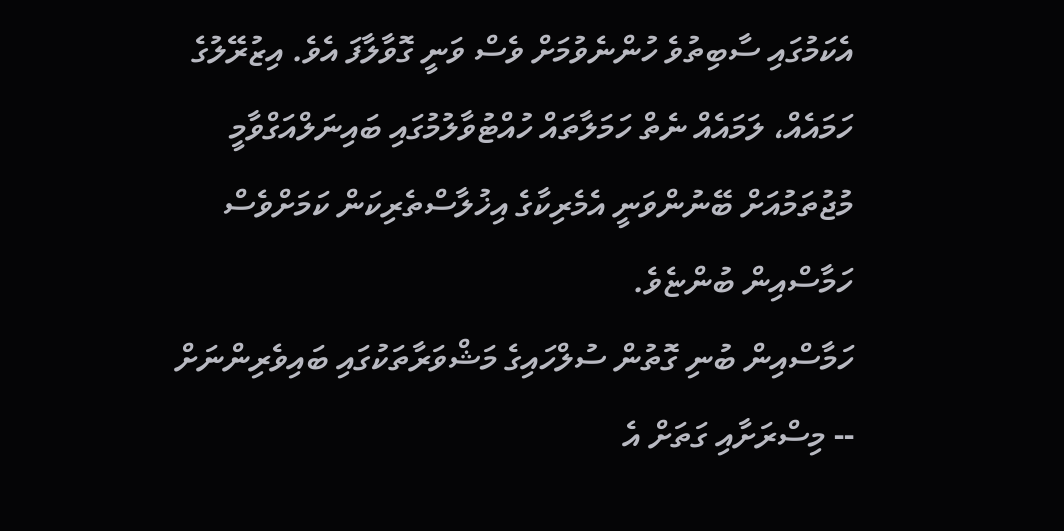އެކަމުގައި ސާބިތުވެ ހުންނެވުމަށް ވެސް ވަނީ ގޮވާލާފަ އެވެ. އިޒުރޭލުގެ ހަމައެއް، ލަމައެއް ނެތް ހަމަލާތައް ހުއްޓުވާލުމުގައި ބައިނަލްއަގްވާމީ މުޖުތަމުއަށް ބޭނުންވަނީ އެމެރިކާގެ އިޚުލާސްތެރިކަން ކަމަށްވެސް ހަމާސްއިން ބުންޏެވެ.
ހަމާސްއިން ބުނި ގޮތުން ސުލްހައިގެ މަޝްވަރާތަކުގައި ބައިވެރިންނަށް -- މިސްރަށާއި ގަތަށް އެ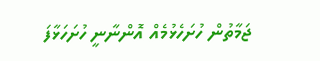ޖަމާތުން ހުށަހެޅުމެއް އޮންނާނީ ހުށަހަޅާފަ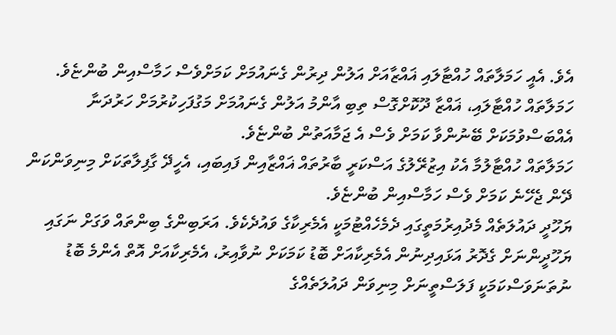އެވެ. އެއީ ހަމަލާތައް ހުއްޓާލައި ޣައްޒާއަށް އަލުން ދިރުން ގެނައުމަށް ކަމަށްވެސް ހަމާސްއިން ބުންޏެވެ.
ހަމަލާތައް ހުއްޓާލައި، ޣައްޒާ ދޫކޮށްގޮސް ތިބި އާންމު އަލުން ގެނައުމަށް މަގުފަހިކުރުމަށް ހަރުދަނާ އެއްބަސްވުމަކަށް ބޭނުންވާ ކަމަށް ވެސް އެ ޖަމާއަތުން ބުންޏެވެ.
ހަމަލާތައް ހުއްޓާލުމާ އެކު އިޒުރޭލުގެ އަސްކަރީ ބާރުތައް ޣައްޒާއިން ފައިބައި، އެހީދޭ ގާފިލާތަކަށް މިނިވަންކަން ދޭން ޖެހޭނެ ކަމަށް ވެސް ހަމާސްއިން ބުންޏެވެ.
ޔަހޫދީ ދައުލަތެއް މެދުއިރުމަތީގައި ދެމެހެއްޓުމަކީ އެމެރިކާގެ ވައުދެކެވެ. އަރަބިންގެ ބިންތައް ވަގަށް ނަގައި ޔަހޫދީންނަށް ގެދޮރު އަޅައިދިނުން އެމެރިކާއަށް ބޮޑު ކަމަކަށް ނުވާއިރު، އެމެރިކާއަށް އޮތް އެންމެ ބޮޑު ނުތަނަވަސްކަމަކީ ފަލަސްތީނަށް މިނިވަން ދައުލަތެއްގެ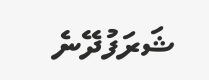ޝަރަފުދޭނެ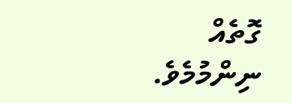ގޮތެއް ނިންމުމެވެ.